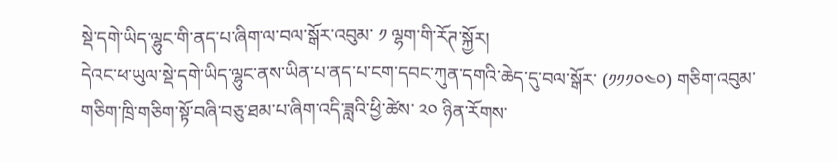སྡེ་དགེ་ཡིད་ལྷུང་གི་ནད་པ་ཞིག་ལ་བལ་སྒོར་འབུམ་ ༡ ལྷག་གི་རོཊ་སྐྱོར།
དེའང་ཕ་ཡུལ་སྡེ་དགེ་ཡིད་ལྷུང་ནས་ཡིན་པ་ནད་པ་ངག་དབང་ཀུན་དགའི་ཆེད་དུ་བལ་སྒོར་ (༡༡༡༠༤༠) གཅིག་འབུམ་གཅིག་ཁྲི་གཅིག་སྟོ་བཞི་བཅུ་ཐམ་པ་ཞིག་འདི་ཟླའི་ཕྱི་ཚེས་ ༢༠ ཉིན་རོགས་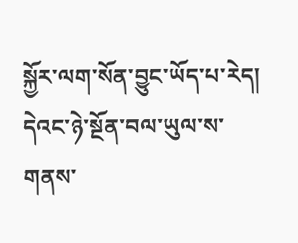སྐྱོར་ལག་སོན་བྱུང་ཡོད་པ་རེད། དེའང་ཉེ་སྔོན་བལ་ཡུལ་ས་གནས་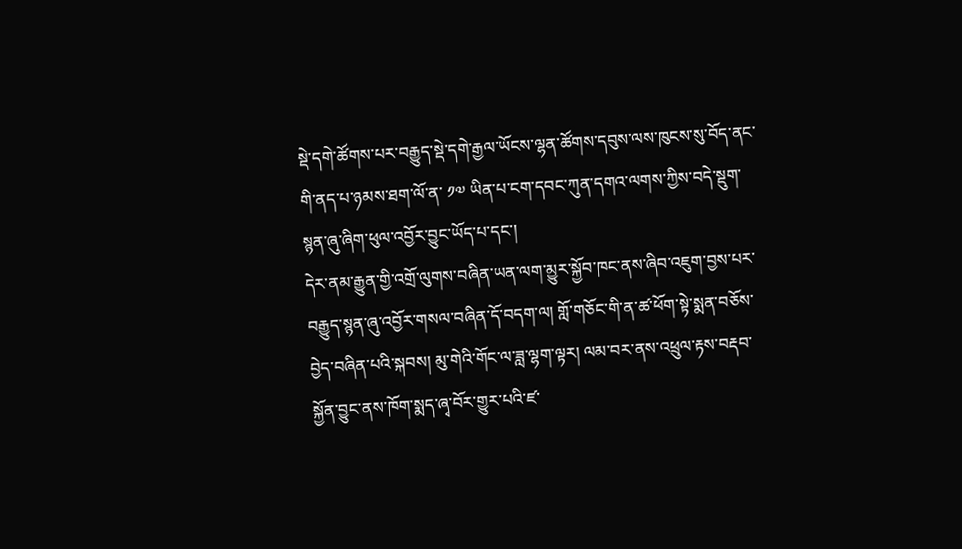སྡེ་དགེ་ཚོགས་པར་བརྒྱུད་སྡེ་དགེ་རྒྱལ་ཡོངས་ལྷན་ཚོགས་དབུས་ལས་ཁུངས་སུ་བོད་ནང་གི་ནད་པ་ཉམས་ཐག་ལོ་ན་ ༡༧ ཡིན་པ་ངག་དབང་ཀུན་དགའ་ལགས་ཀྱིས་བདེ་སྡུག་སྙན་ཞུ་ཞིག་ཕུལ་འབྱོར་བྱུང་ཡོད་པ་དང་།
དེར་ནམ་རྒྱུན་གྱི་འགྲོ་ལུགས་བཞིན་ཡན་ལག་མྱུར་སྐྱོབ་ཁང་ནས་ཞིབ་འཇུག་བྱས་པར་བརྒྱུད་སྙན་ཞུ་འབྱོར་གསལ་བཞིན་དོ་བདག་ལ། གློ་གཅོང་གི་ན་ཚ་ཕོག་སྟེ་སྨན་བཅོས་བྱེད་བཞིན་པའི་སྐབས། མུ་གེའི་གོང་ལ་ཟླ་ལྷག་ལྟར། ལམ་བར་ནས་འཕྲུལ་རྟས་བརྡབ་སྐྱོན་བྱུང་ནས་ཁོག་སྨད་ཞྭ་བོར་གྱུར་པའི་ཛ་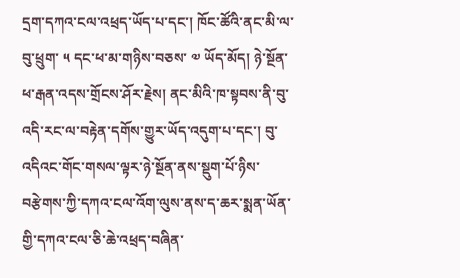དྲག་དཀའ་ངལ་འཕྲད་ཡོད་པ་དང་། ཁོང་ཚོའི་ནང་མི་ལ་བུ་ཕྲུག་ ༥ དང་ཕ་མ་གཉིས་བཅས་ ༧ ཡོད་མོད། ཉེ་སྔོན་ཕ་རྒན་འདས་གྲོངས་ཤོར་རྗེས། ནང་མིའི་ཁ་སྟབས་ནི་བུ་འདི་རང་ལ་བརྟེན་དགོས་གྱུར་ཡོད་འདུག་པ་དང་། བུ་འདིའང་གོང་གསལ་ལྟར་ཉེ་སྔོན་ནས་སྡུག་པོ་ཉིས་བརྩེགས་ཀྱི་དཀའ་ངལ་འོག་ལུས་ནས་ད་ཆར་སྨན་ཡོན་གྱི་དཀའ་ངལ་ཅི་ཆེ་འཕྲད་བཞིན་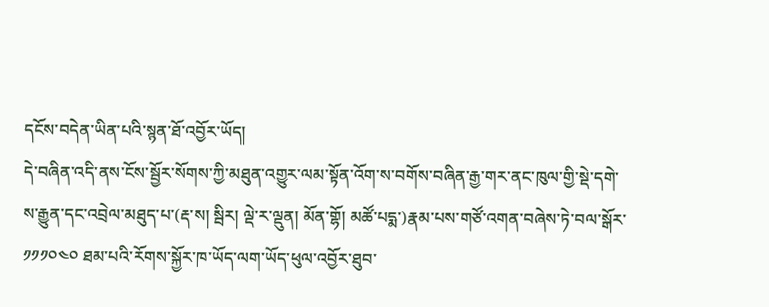དངོས་བདེན་ཡིན་པའི་སྙན་ཐོ་འབྱོར་ཡོད།
དེ་བཞིན་འདི་ནས་ངོས་སྦྱོར་སོགས་ཀྱི་མཐུན་འགྱུར་ལམ་སྟོན་འོག་ས་བགོས་བཞིན་རྒྱ་གར་ནང་ཁུལ་གྱི་སྡེ་དགེ་ས་རྒྱུན་དང་འབྲེལ་མཐུད་པ་(རྡ་ས། སྦིར། ལྡེ་ར་ལྡུན། མོན་གྷོ། མཚོ་པདྨ་)རྣམ་པས་གཙོ་འགན་བཞེས་ཏེ་བལ་སྒོར་ ༡༡༡༠༤༠ ཐམ་པའི་རོགས་སྐྱོར་ཁ་ཡོད་ལག་ཡོད་ཕུལ་འབྱོར་ཐུབ་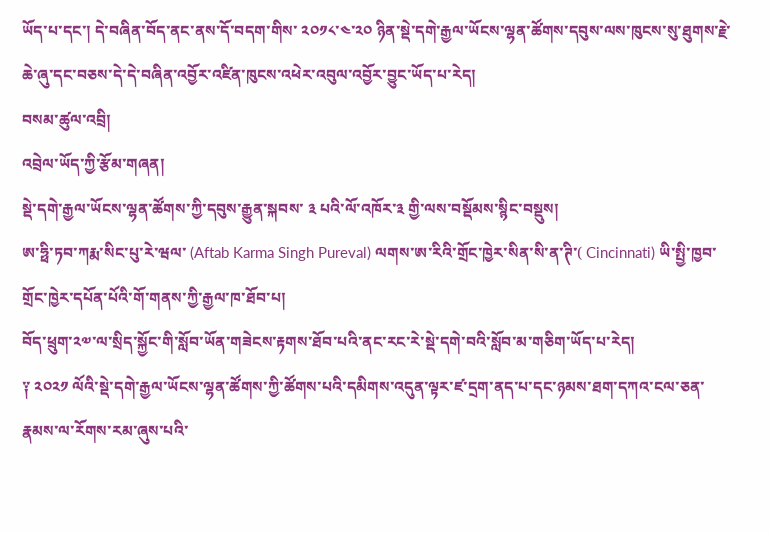ཡོད་པ་དང་། དེ་བཞིན་བོད་ནང་ནས་དོ་བདག་གིས་ ༢༠༡༨་༤་༢༠ ཉིན་སྡེ་དགེ་རྒྱལ་ཡོངས་ལྷན་ཚོགས་དབུས་ལས་ཁུངས་སུ་ཐུགས་རྗེ་ཆེ་ཞུ་དང་བཅས་དེ་དེ་བཞིན་འབྱོར་འཛིན་ཁུངས་འཕེར་འབུལ་འབྱོར་བྱུང་ཡོད་པ་རེད།
བསམ་ཚུལ་འབྲི།
འབྲེལ་ཡོད་ཀྱི་རྩོམ་གཞན།
སྡེ་དགེ་རྒྱལ་ཡོངས་ལྷན་ཚོགས་ཀྱི་དབུས་རྒྱུན་སྐབས་ ༣ པའི་ལོ་འཁོར་༣ གྱི་ལས་བསྡོམས་སྙིང་བསྡུས།
ཨ་ཧྥི་ཏབ་ཀརྨ་སིང་པུ་རེ་ཝལ་ (Aftab Karma Singh Pureval) ལགས་ཨ་རིའི་གྲོང་ཁྱེར་སིན་སི་ན་ཊི་( Cincinnati) ཡི་སྤྱི་ཁྱབ་གྲོང་ཁྱེར་དཔོན་པོའི་གོ་གནས་ཀྱི་རྒྱལ་ཁ་ཐོབ་པ།
བོད་ཕྲུག་༢༧་ལ་སྲིད་སྐྱོང་གི་སློབ་ཡོན་གཟེངས་རྟགས་ཐོབ་པའི་ནང་རང་རེ་སྡེ་དགེ་བའི་སློབ་མ་གཅིག་ཡོད་པ་རེད།
༑ ༢༠༢༡ ལོའི་སྡེ་དགེ་རྒྱལ་ཡོངས་ལྷན་ཚོགས་ཀྱི་ཚོགས་པའི་དམིགས་འདུན་ལྟར་ཛ་དྲག་ནད་པ་དང་ཉམས་ཐག་དཀའ་ངལ་ཅན་རྣམས་ལ་རོགས་རམ་ཞུས་པའི་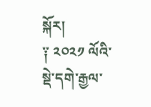སྐོར།
༑ ༢༠༢༡ ལོའི་སྡེ་དགེ་རྒྱལ་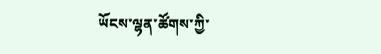ཡོངས་ལྷན་ཚོགས་ཀྱི་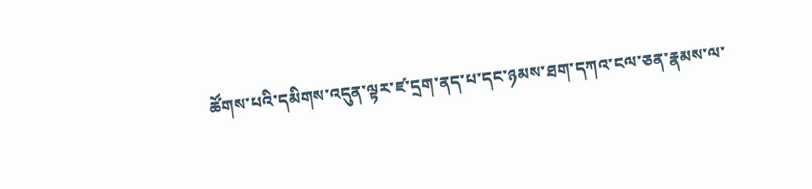ཚོགས་པའི་དམིགས་འདུན་ལྟར་ཛ་དྲག་ནད་པ་དང་ཉམས་ཐག་དཀའ་ངལ་ཅན་རྣམས་ལ་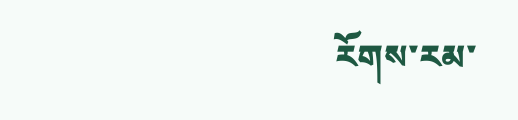རོགས་རམ་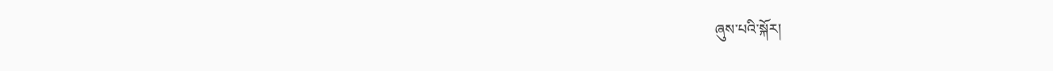ཞུས་པའི་སྐོར།